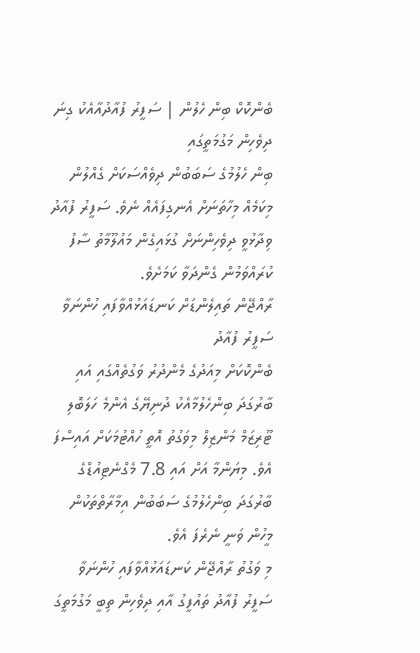ބެންކޮކް ބިން ހެލުން | ސަފީރު ފުއާދުއާއެކު ގިނަ ދިވެހިން މަގުމަތީގައި
ބިން ހެލުމުގެ ސަބަބުން ދިވެއްސަކަށް ގެއްލުން މިކަމެއް މިހާތަނަށް އެނގިފައެއް ނެވެ. ސަފީރު ފުއާދު ވިދާޅުވީ ދިވެހިންނަށް ގުޅައިގެން މައުލޫމާތު ސާފު ކުރައްވަމުން ގެންދަވާ ކަމަށެވެ.
ރާއްޖޭން ތައިލެންޑަށް ކަނޑައަޅުއްވާފައި ހުންނަވާ ސަފީރު ފުއާދު
ބެންކޮކަށް މިއަދުގެ މެންދުރު ވަގުތެއްގައި އައި ބާރުގަދަ ބިންހެލުމާއެކު ދުނިޔޭގެ އެންމެ ހަލަބޮލި ޓޫރިޒަމް މަންޒިލް މިވަގުތު އޮތީ ހުއްޓުމަކަށް އައިސްފަ އެވެ. މިޔަންމާ އަށް އައި 7.8 މެގްނެޓިއުޑްގެ ބާރުގަދަ ބިންހެލުމުގެ ސަބަބުން އިމާރާތްތަކުން މީހުން ވަނީ ނެރެފަ އެވެ.
މި ވަގުތު ރާއްޖޭން ކަނޑައަޅުއްވާފައި ހުންނަވާ ސަފީރު ފުއާދު ތައުފީގު އާއި ދިވެހިން ތިބީ މަގުމަތީގަ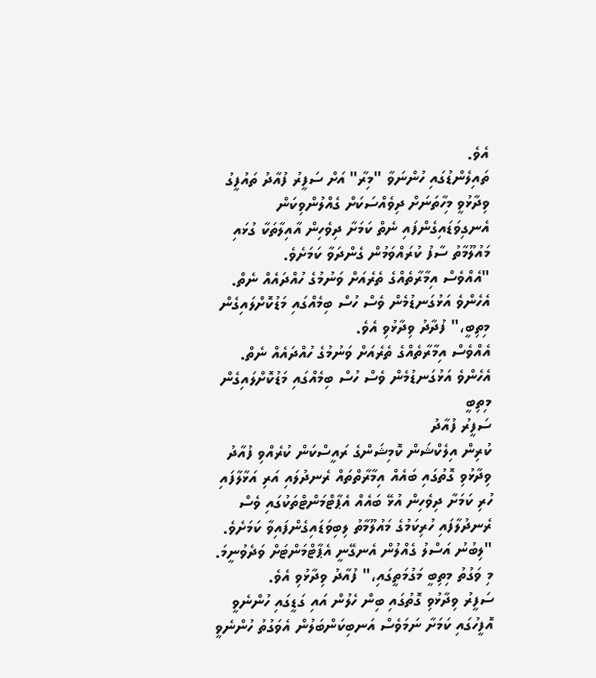އެވެ.
ތައިލެންޑުގައި ހުންނަވާ "މިރާ" އަށް ސަފީރު ފުއާދު ތައުފީގު ވިދާޅުވީ މިހާތަނަށް ދިވެއްސަކަށް ގެއްލުންވިކަން އެނގިވަޑައިގެންފައި ނެތް ކަމަށާ ދިވެހިން އާއިލާތަކާ ގުޅައި މައުލޫމާތު ސާފު ކުރައްވަމުން ގެންދަވާ ކަމަށެވެ.
"އެއްވެސް އިމާރާތެއްގެ ތެރެއަށް ވަނުމުގެ ހުއްދައެއް ނެތް. އެހެންވެ އަޅުގަނޑުމެން ވެސް ހުސް ބިމެއްގައި މަޑުކޮށްލައިގެން މިތިބީ،" ފުދާދު ވިދާޅުވި އެވެ.
އެއްވެސް އިމާރާތެއްގެ ތެރެއަށް ވަނުމުގެ ހުއްދައެއް ނެތް. އެހެންވެ އަޅުގަނޑުމެން ވެސް ހުސް ބިމެއްގައި މަޑުކޮށްލައިގެން މިތިބީ
ސަފީރު ފުއާދު
ކުރިން އިލެކްޝަން ކޮމިޝަންގެ ރައީސްކަން ކުރެއްވި ފުއާދު ވިދާޅުވި ގޮތުގައި ބައެއް އިމާރާތްތައް ރެނދުލައި އަރި އަޅާލާފައި ހުރި ކަމަށާ ދިވެހިން އުޅޭ ބައެއް އެޕާޓްމަންޓްތަކުގައި ވެސް ރެނދުލާފައި ހުރިކަމުގެ މައުލޫމާތު ލިބިވަޑައިގެންފައިވާ ކަމަށެވެ.
"ލިބުނު އަސްލު ގެއްލުން އެނގޭނީ އެޕާޓްމަންޓަށް ވަދެވުނީމަ. މި ވަގުތު މިތިބީ މަގުމަތީގައި،" ފުއާދު ވިދާޅުވި އެވެ.
ސަފީރު ވިދާޅުވި ގޮތުގައި ބިން ހެލުން އައި ގަޑީގައި ހުންނެވީ އޮފީހުގައި ކަމަށާ ނަމަވެސް އަނބިކަންބަލުން އެވަގުތު ހުންނެވީ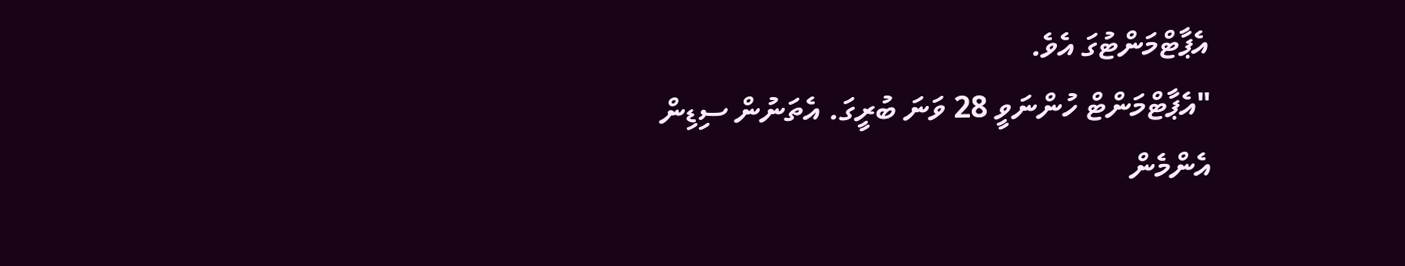އެޕާޓްމަންޓުގަ އެވެ.
"އެޕާޓްމަންޓް ހުންނަވީ 28 ވަނަ ބުރީގަ. އެތަނުން ސިޑިން އެންމެން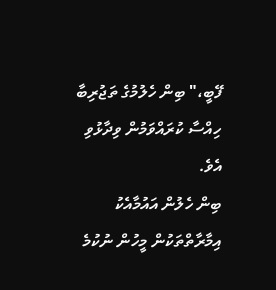ފޭބީ،" ބިން ހެލުމުގެ ތަޖުރިބާ ހިއްސާ ކުރައްވަމުން ވިދާޅުވި އެވެ.
ބިން ހެލުން އައުމާއެކު އިމާރާތްތަކުން މީހުން ނުކުމެ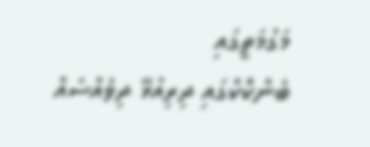މަގުމަތީގައި
ބެންކޮކްގައި ދިރިއުޅޭ ދިވެއްސެއް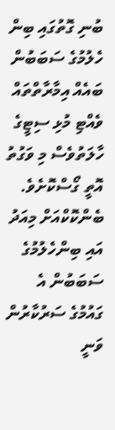ބުނި ގޮތުގައި ބިން ހެލުމުގެ ސަބަބުން ބައެއް އިމާރާތްތައް ވެއްޓި މުޅި ސިޓީގެ ހާލަތުވެސް މި ވަގުތު އޮތީ ގޯސްކޮށެވެ.
ބެންކޮކްއަށް މިއަދު އައި ބިންހެލުމުގެ ސަބަބުން އެ ގައުމުގެ ސަރުކާރުން ވަނީ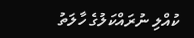ކުއްލި ނުރައްކަލުގެ ހާލަތު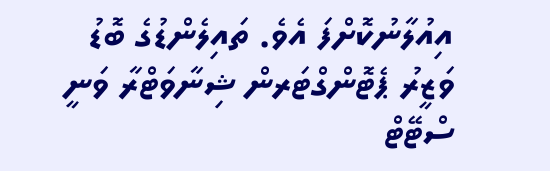އިއުލާނުކޮށްފަ އެވެ. ތައިލެންޑުގެ ބޮޑު ވަޒީރު ޕެޓޮންގްޓަރން ޝިނާވަޓްރާ ވަނީ ސްޓޭޓް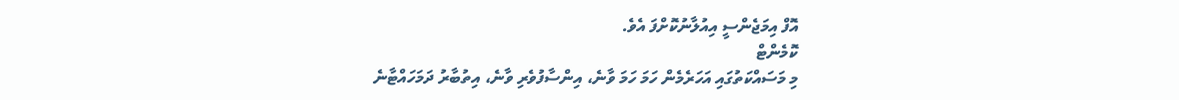އޮފް އިމަޖެންސީ އިއުލާނުކޮށްފަ އެވެ.
ކޮމެންޓް
މި މަސައްކަތުގައި އަހަރެމެން ހަމަ ހަމަ ވާނެ، އިންސާފުވެރި ވާނެ، އިތުބާރު ދަމަހައްޓާނެ